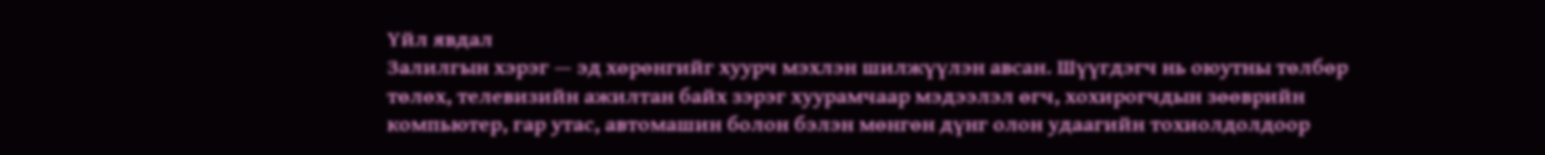Үйл явдал
Залилгын хэрэг — эд хөрөнгийг хуурч мэхлэн шилжүүлэн авсан. Шүүгдэгч нь оюутны төлбөр төлөх, телевизийн ажилтан байх зэрэг хуурамчаар мэдээлэл өгч, хохирогчдын зөөврийн компьютер, гар утас, автомашин болон бэлэн мөнгөн дүнг олон удаагийн тохиолдолдоор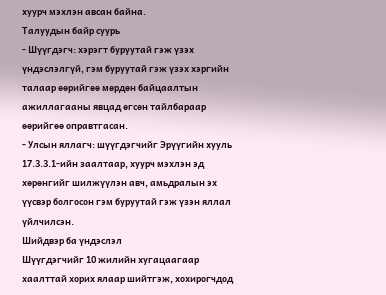хуурч мэхлэн авсан байна.
Талуудын байр суурь
- Шүүгдэгч: хэрэгт буруутай гэж үзэх үндэслэлгүй, гэм буруутай гэж үзэх хэргийн талаар өөрийгөө мөрдөн байцаалтын ажиллагааны явцад өгсөн тайлбараар өөрийгөө оправтгасан.
- Улсын яллагч: шүүгдэгчийг Эрүүгийн хууль 17.3.3.1-ийн заалтаар, хуурч мэхлэн эд хөрөнгийг шилжүүлэн авч, амьдралын эх үүсвэр болгосон гэм буруутай гэж үзэн яллал үйлчилсэн.
Шийдвэр ба үндэслэл
Шүүгдэгчийг 10 жилийн хугацаагаар хаалттай хорих ялаар шийтгэж, хохирогчдод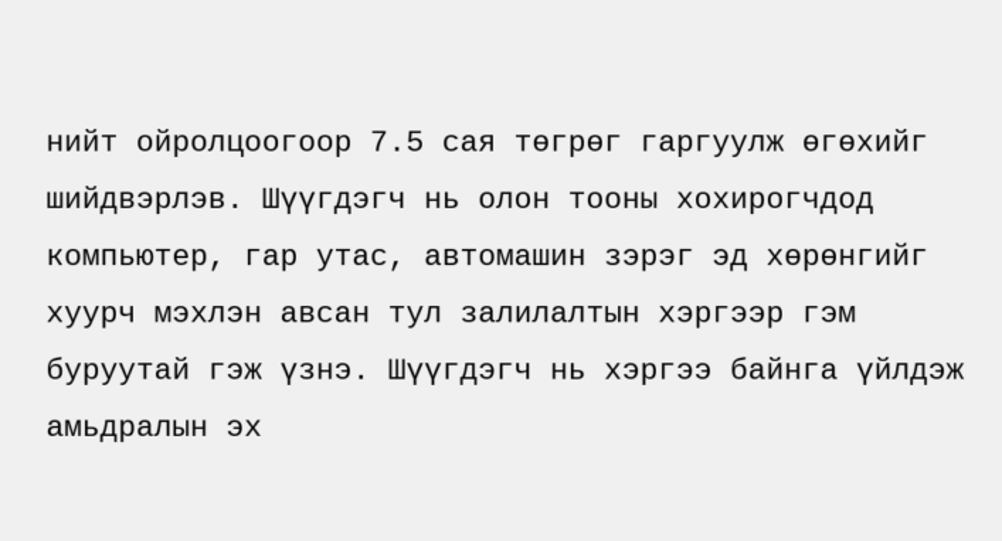нийт ойролцоогоор 7.5 сая төгрөг гаргуулж өгөхийг шийдвэрлэв. Шүүгдэгч нь олон тооны хохирогчдод компьютер, гар утас, автомашин зэрэг эд хөрөнгийг хуурч мэхлэн авсан тул залилалтын хэргээр гэм буруутай гэж үзнэ. Шүүгдэгч нь хэргээ байнга үйлдэж амьдралын эх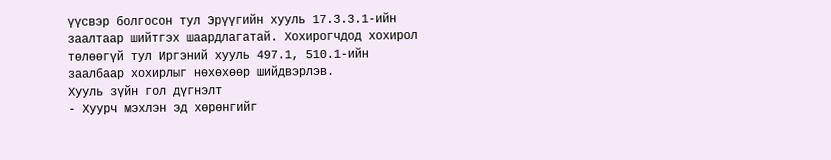үүсвэр болгосон тул Эрүүгийн хууль 17.3.3.1-ийн заалтаар шийтгэх шаардлагатай. Хохирогчдод хохирол төлөөгүй тул Иргэний хууль 497.1, 510.1-ийн заалбаар хохирлыг нөхөхөөр шийдвэрлэв.
Хууль зүйн гол дүгнэлт
- Хуурч мэхлэн эд хөрөнгийг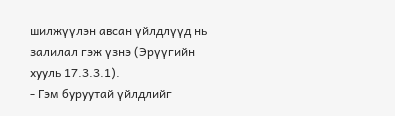шилжүүлэн авсан үйлдлүүд нь залилал гэж үзнэ (Эрүүгийн хууль 17.3.3.1).
- Гэм буруутай үйлдлийг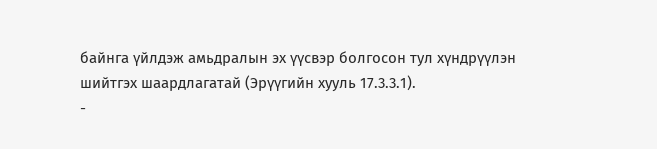байнга үйлдэж амьдралын эх үүсвэр болгосон тул хүндрүүлэн шийтгэх шаардлагатай (Эрүүгийн хууль 17.3.3.1).
-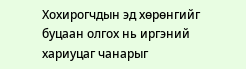Хохирогчдын эд хөрөнгийг буцаан олгох нь иргэний хариуцаг чанарыг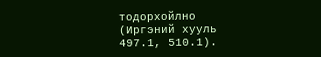тодорхойлно (Иргэний хууль 497.1, 510.1).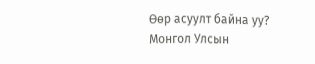Өөр асуулт байна уу?
Монгол Улсын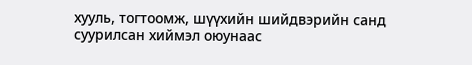хууль, тогтоомж, шүүхийн шийдвэрийн санд суурилсан хиймэл оюунаас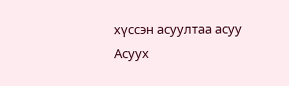хүссэн асуултаа асуу
Асуух